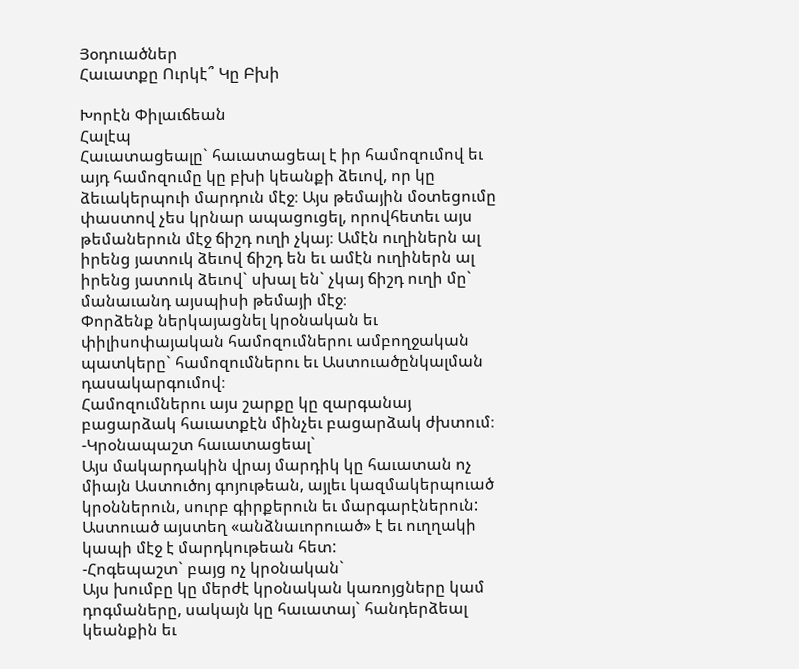Յօդուածներ
Հաւատքը Ուրկէ՞ Կը Բխի

Խորէն Փիլաւճեան
Հալէպ
Հաւատացեալը` հաւատացեալ է իր համոզումով եւ այդ համոզումը կը բխի կեանքի ձեւով, որ կը ձեւակերպուի մարդուն մէջ։ Այս թեմային մօտեցումը փաստով չես կրնար ապացուցել, որովհետեւ այս թեմաներուն մէջ ճիշդ ուղի չկայ։ Ամէն ուղիներն ալ իրենց յատուկ ձեւով ճիշդ են եւ ամէն ուղիներն ալ իրենց յատուկ ձեւով` սխալ են` չկայ ճիշդ ուղի մը` մանաւանդ այսպիսի թեմայի մէջ։
Փորձենք ներկայացնել կրօնական եւ փիլիսոփայական համոզումներու ամբողջական պատկերը` համոզումներու եւ Աստուածընկալման դասակարգումով։
Համոզումներու այս շարքը կը զարգանայ բացարձակ հաւատքէն մինչեւ բացարձակ ժխտում։
-Կրօնապաշտ հաւատացեալ`
Այս մակարդակին վրայ մարդիկ կը հաւատան ոչ միայն Աստուծոյ գոյութեան, այլեւ կազմակերպուած կրօններուն, սուրբ գիրքերուն եւ մարգարէներուն: Աստուած այստեղ «անձնաւորուած» է եւ ուղղակի կապի մէջ է մարդկութեան հետ:
-Հոգեպաշտ` բայց ոչ կրօնական`
Այս խումբը կը մերժէ կրօնական կառոյցները կամ դոգմաները, սակայն կը հաւատայ` հանդերձեալ կեանքին եւ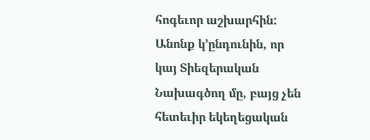հոգեւոր աշխարհին: Անոնք կ’ընդունին, որ կայ Տիեզերական Նախագծող մը, բայց չեն հետեւիր եկեղեցական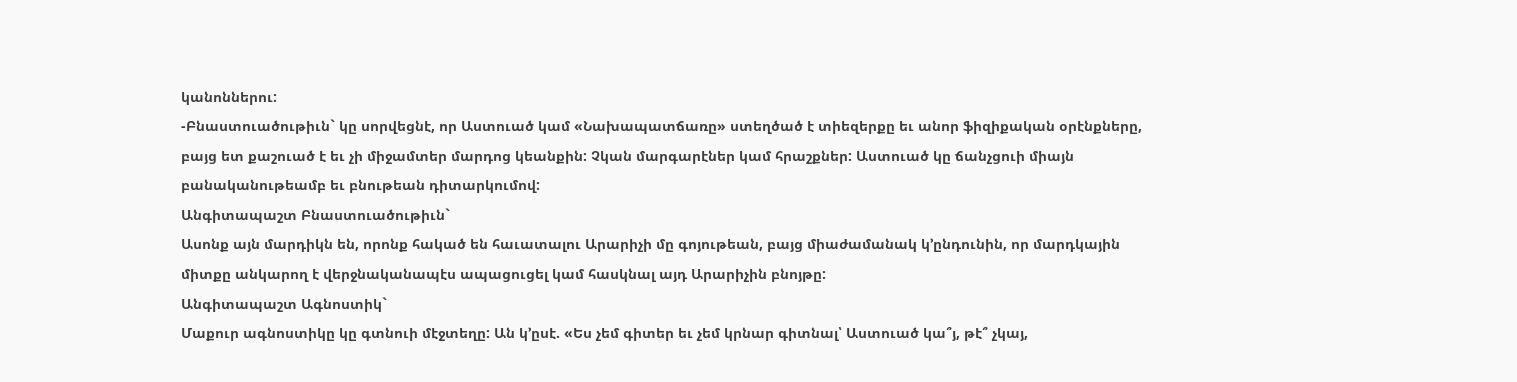կանոններու:
-Բնաստուածութիւն` կը սորվեցնէ, որ Աստուած կամ «Նախապատճառը» ստեղծած է տիեզերքը եւ անոր ֆիզիքական օրէնքները, բայց ետ քաշուած է եւ չի միջամտեր մարդոց կեանքին: Չկան մարգարէներ կամ հրաշքներ: Աստուած կը ճանչցուի միայն բանականութեամբ եւ բնութեան դիտարկումով:
Անգիտապաշտ Բնաստուածութիւն`
Ասոնք այն մարդիկն են, որոնք հակած են հաւատալու Արարիչի մը գոյութեան, բայց միաժամանակ կ’ընդունին, որ մարդկային միտքը անկարող է վերջնականապէս ապացուցել կամ հասկնալ այդ Արարիչին բնոյթը:
Անգիտապաշտ Ագնոստիկ`
Մաքուր ագնոստիկը կը գտնուի մէջտեղը: Ան կ’ըսէ. «Ես չեմ գիտեր եւ չեմ կրնար գիտնալ՝ Աստուած կա՞յ, թէ՞ չկայ,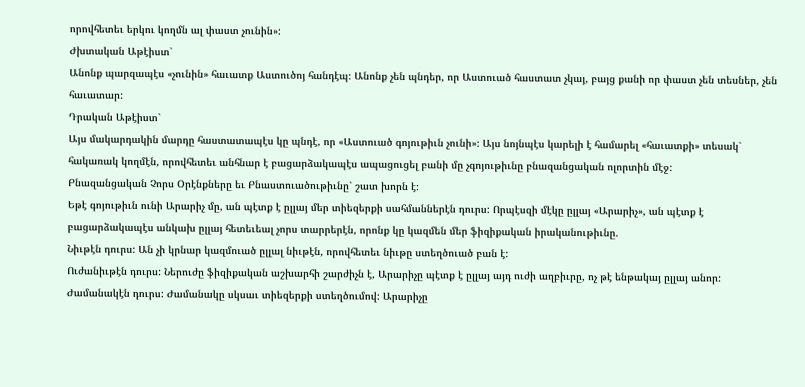որովհետեւ երկու կողմն ալ փաստ չունին»:
Ժխտական Աթէիստ`
Անոնք պարզապէս «չունին» հաւատք Աստուծոյ հանդէպ։ Անոնք չեն պնդեր, որ Աստուած հաստատ չկայ, բայց քանի որ փաստ չեն տեսներ, չեն հաւատար:
Դրական Աթէիստ`
Այս մակարդակին մարդը հաստատապէս կը պնդէ, որ «Աստուած գոյութիւն չունի»: Այս նոյնպէս կարելի է համարել «հաւատքի» տեսակ` հակառակ կողմէն, որովհետեւ անհնար է բացարձակապէս ապացուցել բանի մը չգոյութիւնը բնազանցական ոլորտին մէջ:
Բնազանցական Չորս Օրէնքները եւ Բնաստուածութիւնը` շատ խորն է։
Եթէ գոյութիւն ունի Արարիչ մը, ան պէտք է ըլլայ մեր տիեզերքի սահմաններէն դուրս: Որպէսզի մէկը ըլլայ «Արարիչ», ան պէտք է բացարձակապէս անկախ ըլլայ հետեւեալ չորս տարրերէն, որոնք կը կազմեն մեր ֆիզիքական իրականութիւնը.
Նիւթէն դուրս: Ան չի կրնար կազմուած ըլլալ նիւթէն, որովհետեւ նիւթը ստեղծուած բան է:
Ուժանիւթէն դուրս: Ներուժը ֆիզիքական աշխարհի շարժիչն է, Արարիչը պէտք է ըլլայ այդ ուժի աղբիւրը, ոչ թէ ենթակայ ըլլայ անոր:
Ժամանակէն դուրս: Ժամանակը սկսաւ տիեզերքի ստեղծումով: Արարիչը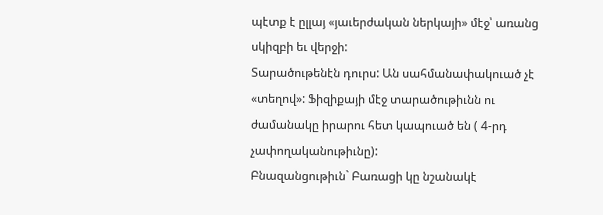պէտք է ըլլայ «յաւերժական ներկայի» մէջ՝ առանց սկիզբի եւ վերջի:
Տարածութենէն դուրս: Ան սահմանափակուած չէ «տեղով»: Ֆիզիքայի մէջ տարածութիւնն ու ժամանակը իրարու հետ կապուած են ( 4-րդ չափողականութիւնը):
Բնազանցութիւն` Բառացի կը նշանակէ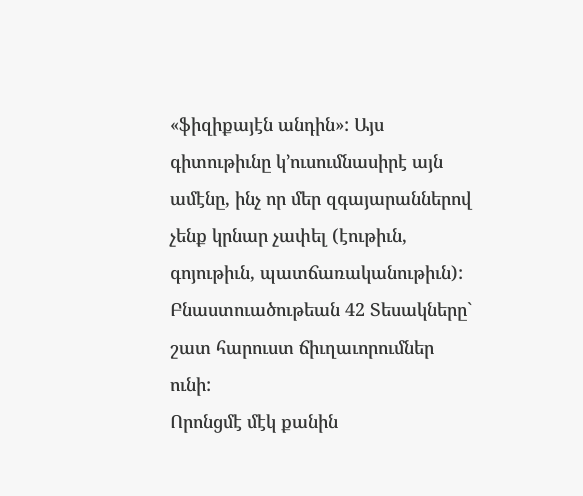«ֆիզիքայէն անդին»: Այս գիտութիւնը կ’ուսումնասիրէ այն ամէնը, ինչ որ մեր զգայարաններով չենք կրնար չափել (էութիւն, գոյութիւն, պատճառականութիւն):
Բնաստուածութեան 42 Տեսակները` շատ հարուստ ճիւղաւորումներ ունի:
Որոնցմէ մէկ քանին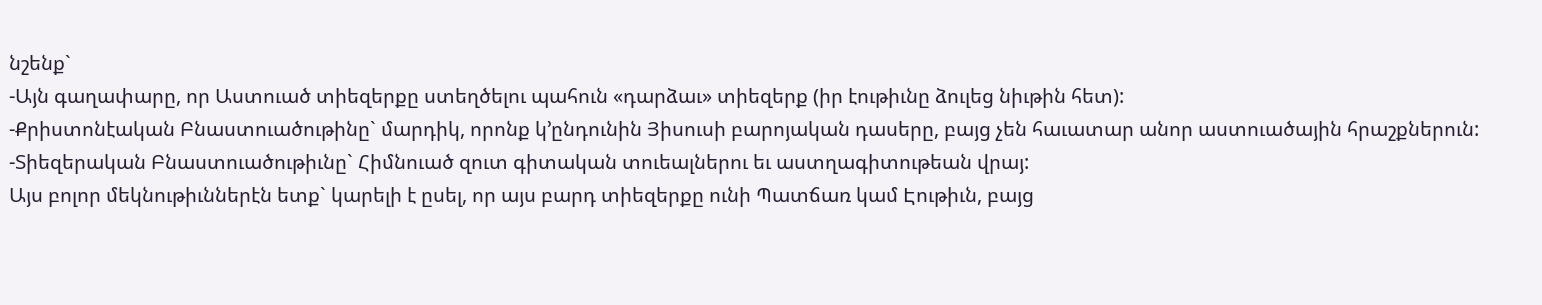նշենք`
-Այն գաղափարը, որ Աստուած տիեզերքը ստեղծելու պահուն «դարձաւ» տիեզերք (իր էութիւնը ձուլեց նիւթին հետ):
-Քրիստոնէական Բնաստուածութինը` մարդիկ, որոնք կ’ընդունին Յիսուսի բարոյական դասերը, բայց չեն հաւատար անոր աստուածային հրաշքներուն:
-Տիեզերական Բնաստուածութիւնը` Հիմնուած զուտ գիտական տուեալներու եւ աստղագիտութեան վրայ:
Այս բոլոր մեկնութիւններէն ետք` կարելի է ըսել, որ այս բարդ տիեզերքը ունի Պատճառ կամ Էութիւն, բայց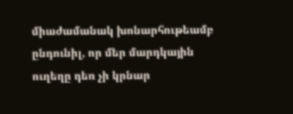միաժամանակ խոնարհութեամբ ընդունիլ, որ մեր մարդկային ուղեղը դեռ չի կրնար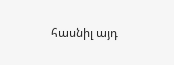հասնիլ այդ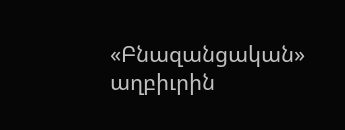«Բնազանցական» աղբիւրին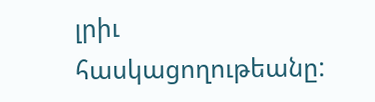լրիւ հասկացողութեանը: